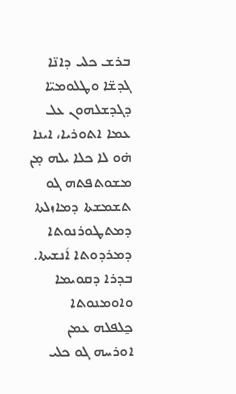ܒܪܫ ܟܠܝ ܕܐܢ̈ܐ ܓܕܫ̈ܐ ܘܛܠܘܡܝ̈ܐ ܕܓܕܫܠܗܘܢ ܥܠ ܥܡܐ ܐܬܘܪܝܐ، ܐܝܢܐ ܗ̇ܘ ܠܐ ܟܠܐ ܝܠܗ ܡ̣ܢ ܡܫܘܬܦܬܗ ܓܘ ܬܫܡܫܬܐ ܕܡܐܙܠܬܐ ܕܡܬܛܘܪܢܘܬܐ ܕܡܪܕܘܬܐ ܐ݇ܢܫܝܬܐ. ܒܕܪܐ ܕܩܘܝܡܐ ܘܐܘܡܢܘܬܐ ܟ̰ܠܦܠܗ ܥܡܢ ܐܘܪܚܗ ܓܘ ܟܠܝ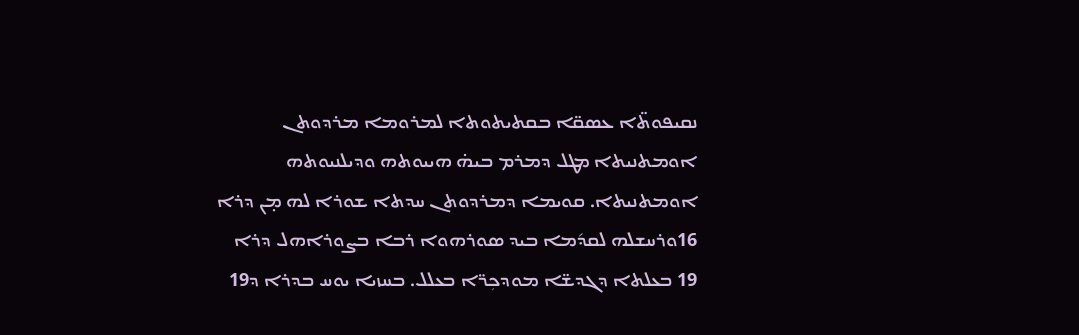ܢܩܝܦܘܬ̈ܐ ܥܣܩ̈ܐ ܒܩܬܝܬܘܬܐ ܠܡܪܘܡܐ ܡܪܕܘܬܢ ܐܘܡܬܢܝܬܐ ܡܛܠ ܕܡܪܡ ܒܝܗ̇ ܗܝܝܘܬܗ ܘܕܝܠܢܝܘܬܗ ܐܘܡܬܢܝܬܐ. ܩܘܝܡܐ ܕܡܪܕܘܬܢ ܚܕܬܐ ܫܘܪܐ ܠܗ ܡ̣ܢ ܕܪܐ 16ܘܪܚܫܠܗ ܠܩܕ݇ܡܐ ܒܝܕ ܣܘܪܗܘܐ ܪܒܐ ܒܨܘܪܐܗܠ ܕܪܐ 19 ܒܥܠܬܐ ܕܓܕܫ̈ܐ ܡܘܕܟܼܪ̈ܐ ܒܥܠܠ. ܒܚܙܝܐ ܝܘܚ ܒܕܪܐ ܕ19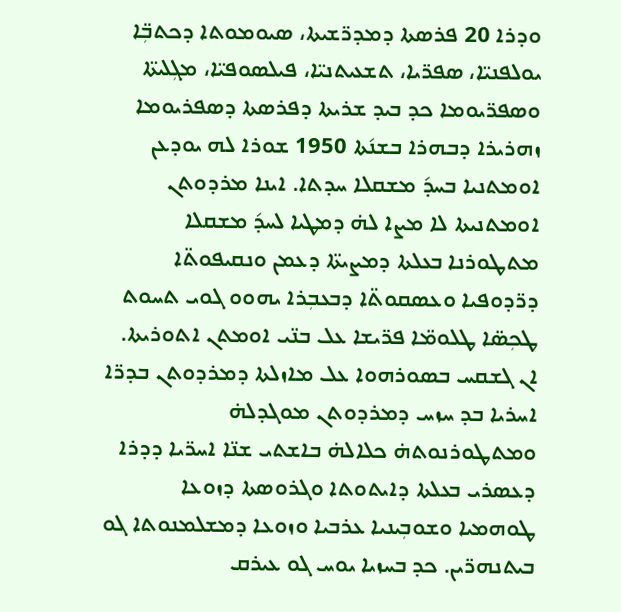ܘܕܪܐ 20 ܦܪܣܬܐ ܕܡܕܪ̈ܫܝܬܐ، ܣܝܘܡܘܬܐ ܕܟܬܒܼ̈ܐ ܝܘܠܦܢܝ̈ܐ، ܣܦܪ̈ܝܐ، ܬܫܥܝܬܢܝ̈ܐ، ܦܝܠܣܘܦܝ̈ܐ، ܡܓܼܠܝܬ̈ܐ ܘܣܦܪ̈ܝܘܡܐ ܟܕ ܒܝܕ ܫܪܝܬܐ ܕܦܪܣܬܐ ܕܣܦܪܝܘܡܐ ܙܗܪܝܪܐ ܕܒܗܪܐ ܒܫܢ݇ܬܐ 1950 ܫܘܪܐ ܠܗ ܝܘܕܥܢ ܐܘܡܬܢܝܐ ܒܚܕ݇ ܡܫܩܠܐ ܚܕܬܐ. ܐܝܢܐ ܡܪܕܘܬܢ ܐܘܡܬܢܝܬܐ ܠܐ ܡܨܐ ܠܗ̇ ܕܡܛܝܐ ܠܚܕ݇ ܡܫܩܠܐ ܡܬܛܘܪܢܐ ܒܥܠܬܐ ܕܡܨܝܬ̈ܐ ܕܥܡܢ ܘܢܩܝܦܘܬ̈ܐ ܕܪ̈ܕܘܦܝܐ ܘܥܣܩܘܬ̈ܐ ܕܒܥܒܼܪܐ ܝܗܘܘ ܓܘܝ ܬܚܘܬ ܛܟܼܣ̈ܐ ܛܠܘܡ̈ܐ ܦܪ̈ܝܫܐ ܥܠ ܒܢ̈ܝ ܐܘܡܬܢ ܐܬܘܪܝܬܐ.
ܐܢ ܓܫܩܚ ܒܣܘܪܗܘܐ ܥܠ ܡܐܙܠܬܐ ܕܡܪܕܘܬܢ ܒܕܪ̈ܐ ܐܚܪܝܐ ܒܕ ܚܙܚ ܕܡܪܕܘܬܢ ܡܘܓܕܠܗ̇ ܘܡܬܛܘܪܢܘܬܗ̇ ܟܠܐܠܗ̇ ܒܐܫܬܝ ܫܢ̈ܐ ܐܚܪ̈ܝܐ ܕܕܪܐ ܕܥܣܪܝ ܒܥܠܬܐ ܕܐܝܬܘܬܐ ܘܓܪܘܣܬܐ ܕܙܘܥܐ ܛܘܗܡܝܐ ܘܫܘܒܼܝܢܝܐ ܥܪܒܝܐ ܘܙܘܥܐ ܕܡܫܠܡܢܘܬܐ ܓܘ ܒܝܬܢܗܪ̈ܝܢ. ܟܕ ܒܚܙܝܐ ܝܘܚ ܓܘ ܥܝܪܩ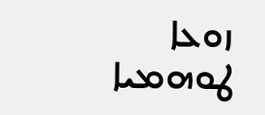ܙܘܥܐ ܛܘܗܡܝܐ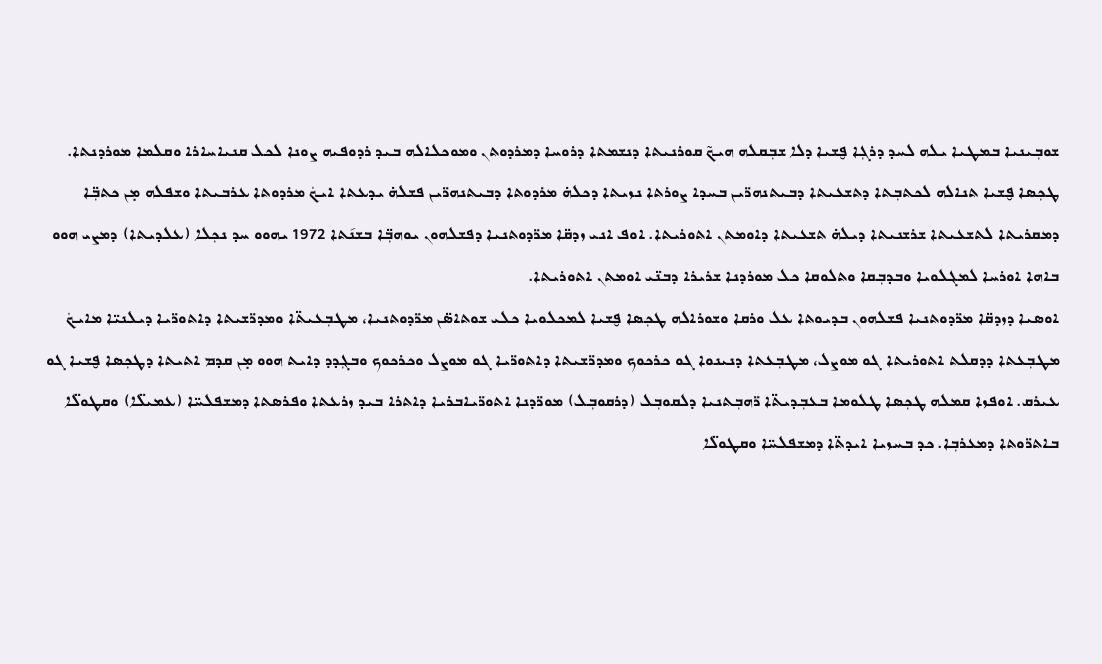ܫܘܒܼܝܢܝܐ ܒܡܛܝܐ ܝܠܗ ܠܚܕ ܕܪܓܼܐ ܦ̮ܫܝܐ ܕܠܐ ܫܒܼܩܠܗ ܗܝܟ̃ ܩܘܪܢܝܬܐ ܕܢܫܡܬܐ ܕܪܘܚܐ ܕܡܪܕܘܬܢ ܘܡܘܟܠܐܠܗ ܒܝܕ ܪܕܘܦܝܗ ܨܘܢܐ ܠܟܠ ܩܢܝܐܚܐܪܐ ܘܩܠܡܐ ܡܘܪܕܢܬܐ. ܛܟܼܣܐ ܦ̮ܫܝܐ ܬܢܐܠܗ ܠܟܬܒܼܬܐ ܕܬܫܥܝܬܐ ܕܒܝܬܢܗܪ̈ܝܢ ܒܚܕܐ ܨܘܪܬܐ ܢܙܝܬܐ ܕܟܠܗ̇ ܡܪܕܘܬܐ ܕܒܝܬܢܗܪ̈ܝܢ ܦܫܠܗ̇ ܝܕܥܬܐ ܐܝܟܿ ܡܪܕܘܬܐ ܥܪܒܝܬܐ ܘܫܦܠܗ ܡ̣ܢ ܟܬܒܼ̈ܐ ܕܡܩܪܝܬܐ ܠܬܫܥܝܬܐ ܫܪܫܢܝܬܐ ܕܝܠܗ̇ ܬܫܥܝܬܐ ܕܐܘܡܬܢ ܐܬܘܪܝܬܐ. ܐܘܦ ܐܢܝ ܙܕܩ̈ܐ ܡܪ̈ܕܘܬܢܝܐ ܕܦܫܠܗܘܢ ܝܘܗܒܼ̈ܐ ܒܫܢ݇ܬܐ 1972 ܝܗܘܘ ܚܕ ܢܟܼܠܐ (ܥܠܕܝܬܐ) ܕܡܨܝ ܗܘܘ ܒܐܗܐ ܐܘܪܚܐ ܠܡܓܠܘܝܐ ܘܒܕܒܼܩܐ ܘܬܠܘܩܐ ܟܠ ܡܘܪܕܢܐ ܫܪܝܪܐ ܕܒܢ̈ܝ ܐܘܡܬܢ ܐܬܘܪܝܬܐ.
ܐܘܣܝܐ ܕܙܕܩ̈ܐ ܡܪ̈ܕܘܬܢܝܐ ܦܫܠܗܘܢ ܒܕܝܘܬܐ ܥܠ ܘܪܩܐ ܘܫܘܪܐܠܗ ܛܟܼܣܐ ܦ̮ܫܝܐ ܠܡܟܠܘܝܐ ܟܠܝ ܫܘܬܐܣ̈ܢ ܡܪ̈ܕܘܬܢܝܐ، ܡܛܒܼܥܝܬ̈ܐ ܘܡܕܪ̈ܫܝܬܐ ܕܐܬܘܪ̈ܝܐ ܕܝܠܢܝ̈ܐ ܡܐܝܟܿ ܡܛܒܼܥܬܐ ܕܕܩܠܬ ܐܬܘܪܝܬܐ ܓܘ ܡܘܨܠ، ܡܛܒܼܥܬܐ ܕܢܝܢܘܐ ܓܘ ܟܪܟܘܟ ܘܡܕܪ̈ܫܝܬܐ ܕܐܬܘܪ̈ܝܐ ܓܘ ܡܘܨܠ ܘܟܪܟܘܟ ܘܒܓܼܕܕ ܕܐܝܬ ܗܘܘ ܡ̣ܢ ܩܕܡ ܐܬܝܬܐ ܕܛܟܼܣܐ ܦ̮ܫܝܐ ܓܘ ܥܝܪܩ. ܐܘܦܙܐ ܩܡܠܗ ܛܟܼܣܐ ܛܠܘܡܐ ܒܥܒܼܕܝܬ̈ܐ ܪ̈ܗܒܼܬܢܝܐ ܕܠܩܘܒܼܠ (ܕܪܩܘܒܼܠ) ܡܘܪ̈ܕܢܐ ܐܬܘܪ̈ܝܐܒܪܝܐ ܕܐܬܪܐ ܒܝܕ ܙܪܥܬܐ ܘܦܪܣܬܐ ܕܡܫܦܠܚ̈ܐ (ܥܡܝܠ̈ܐ) ܘܩܛܘܠ̈ܐ ܒܐܬܪ̈ܘܬܐ ܕܡܥܪܒܼܐ. ܟܕ ܒܚܙܝܐ ܐܝܕܬ̈ܐ ܕܡܫܦܠܚ̈ܐ ܘܩܛܘܠ̈ܐ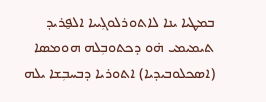ܒܡܛܝܐ ܝܢܐ ܠܐܬܘܪܠܘܓܼܝܝܐ ܐܠܦ̮ܪܝܕ ܬܝܡܝܡܝ ܗ̇ܘ ܕܟܬܘܒܼܠܗ ܗܘܡܣܐ (ܐܣܟܠܘܒܝܕܝܐ) ܐܬܘܪܝܐ ܕܒܚܒܼܫܐ ܝܠܗ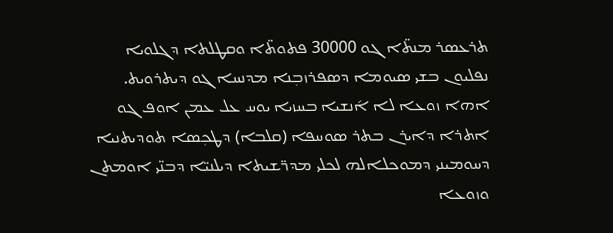ܬܪܥܣܪ ܡܢܬ̈ܐ ܓܘ 30000 ܦܬܘܬ̈ܐ ܘܩܛܠܬܐ ܕܓܠܘܝܐ ܢܦܠܝܘܢ ܒܫܝ ܣܝܘܡܐ ܕܣܦܪܙܒܼܢܐ ܡܕܢܚܐ ܓܘ ܕܝܬܪܘܝܬ. ܐܗܐ ܙܘܥܐ ܠܐ ܐ݇ܢܫܝܐ ܒܚܙܝܐ ܝܘܚ ܥܠ ܥܡܢ ܐܘܦ ܓܘ ܐܬܪܐ ܕܐܝܪܢ ܒܬܪ ܣܘܚܦܐ (ܩܠܒܐ) ܕܛܟܼܣܐ ܬܘܕܝܬܢܝܐ ܕܚܘܡܝܢܝ ܕܡܘܟܠܐܠܗ ܠܟܠܝ ܡܕܪ̈ܫܝܬܐ ܕܝܠܢܝ̈ܐ ܕܒܢ̈ܝ ܐܘܡܬܢ ܘܙܘܥܐ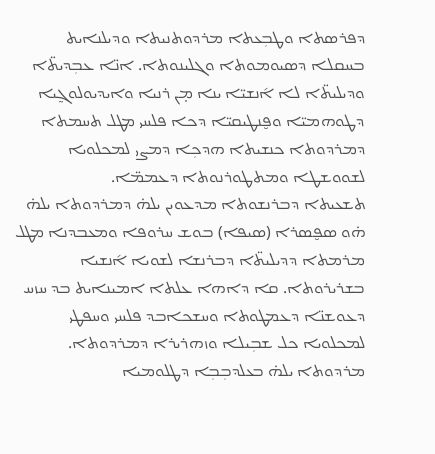ܕܦܪܣܬܐ ܘܛܒܼܥܬܐ ܡܪܕܘܬܢܝܬܐ ܘܕܝܠܢܐܝܬ ܒܚܩܠܐ ܕܣܝܘܡܘܬܐ ܘܓܠܝܢܘܬܐ. ܐܢ̈ܐ ܥܒܼܕܝܬ̈ܐ ܘܕܝܠܝܬ̈ܐ ܠܐ ܐ݇ܢܫܝ̈ܐ ܝܢܐ ܡ̣ܢ ܪܢܝܐ ܘܐܝܕܝܘܠܘܓ̰ܝܐ ܕܛܘܗܡܝ̈ܐ ܘܦ̮ܢܛܝܩܝ̈ܐ ܕܟܐ ܦܠܚܝ ܡܛܠ ܬܚܡܬܐ ܕܡܪܕܘܬܐ ܟܢܫܝܬܐ ܗܕܟܼܐ ܕܡܨܝ ܠܡܟܠܘܝܐ ܠܫܘܘܫܛܐ ܘܡܬܛܘܪܢܘܬܐ ܕܥܡܡ̈ܐ.
ܬܫܥܝܬܐ ܕܒܪܢܫܘܬܐ ܡܕܥܘܝܢ ܝܠܗ̇ ܕܡܪܕܘܬܐ ܝܠܗ̇ ܗ̇ܘ ܣܦ̮ܣܪܐ (ܣܝܦܐ) ܒܘܫ ܚܪܘܦܐ ܘܡܥܒܕܢܐ ܡܛܠ ܡܪܡܬܐ ܕܕܝܠܝܬ̈ܐ ܕܒܪܢܫܐ ܠܫܘܝܐ ܐ݇ܢܫܝܐ ܒܫܪܝܪܘܬܐ. ܩܐ ܕܐܗܐ ܥܠܬܐ ܐܡܝܢܐܝܬ ܒܕ ܚܙܚ ܕܥܘܫܢ̈ܐ ܕܥܡܛܘܬܐ ܘܚܫܟܐܒܕ ܦܠܚܝ ܘܚܦܛܝ ܠܡܟܠܘܝܐ ܟܠ ܫܒܼܝܠܐ ܘܙܗܪܝܪܐ ܕܡܪܕܘܬܐ.  ܡܪܕܘܬܐ ܝܠܗ̇ ܒܥܠܕܒܼܒܼܐ ܕܛܠܘܡܝܐ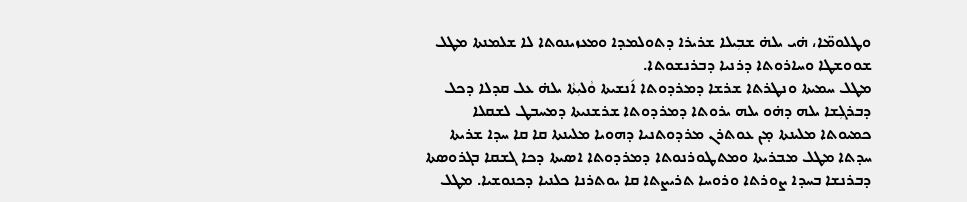ܘܛܠܘܡ̈ܐ، ܗ̇ܝ ܝܠܗ̇ ܫܒܼܝܠܐ ܫܪܝܪܐ ܕܬܘܠܡܕܐ ܘܡܥܙܝܢܘܬܐ ܠܐ ܫܠܡܢܬܐ ܡܛܠ ܫܘܘܫܛܐ ܘܚܐܪܘܬܐ ܕܪܢܝܐ ܕܒܪܢܫܘܬܐ.
ܡܛܠ ܚܡܝܬܐ ܘܢܛܪܬܐ ܫܪܫܐ ܕܡܪܕܘܬܐ ܐ݇ܢܫܝܬܐ ܘܵܠܝܼܬܵܐ ܝܠܗ̇ ܥܠ ܩܕܠܐ ܕܟܠ ܕܒܪܓܼܫܐ ܝܠܗ ܕܗ̇ܘ ܝܠܗ ܝܪܘܬܐ ܕܡܪܕܘܬܐ ܫܪܫܢܝܬܐ ܕܡܚܒܛ ܠܫܩܠܐ ܟܡܝܘܬܐ ܡܠܝܢܬܐ ܡ̣ܢ ܥܘܬܪܢ ܡܪܕܘܬܢܝܐ ܕܗܘܝܐ ܡܠܝܢܬܐ ܩܐ ܩܐ ܚܕܐ ܫܪܝܬܐ ܚܕܬܐ ܡܛܠ ܡܒܪܝܬܐ ܘܡܬܛܘܪܢܘܬܐ ܕܡܪܕܘܬܐ ܐܣܝܬܐ ܕܟܐ ܓܫܩܐ ܒܓܪܘܣܬܐ ܕܒܪܢܫܐ ܒܚܕܐ ܨܘܪܬܐ ܘܪܘܚܐ ܬܪܝܨܬܐ ܩܐ ܝܘܬܪܢܐ ܟܠܢܝܐ ܕܟܢܘܫܝܐ. ܡܛܠ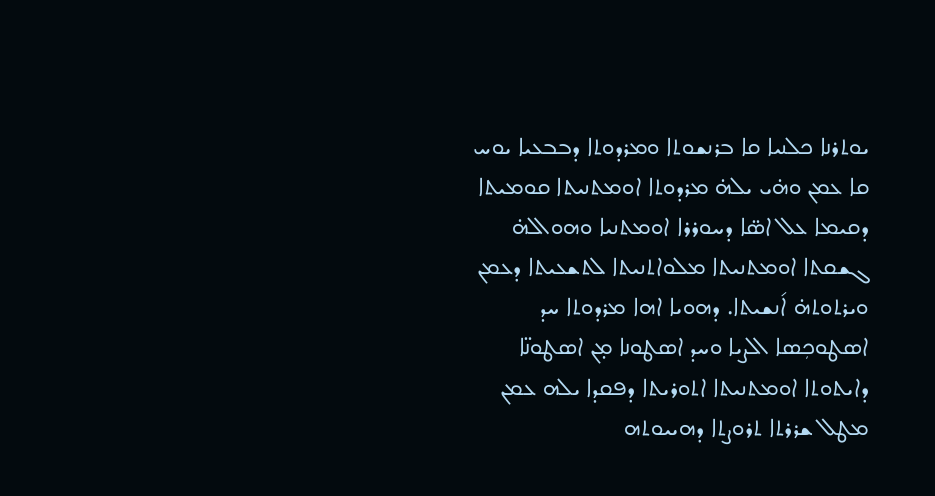ܝܘܬܪܢܐ ܟܠܢܝܐ ܩܐ ܒܪܢܫܘܬܐ ܘܡܪܕܘܬܐ ܕܒܒܥܝܐ ܝܘܚ ܩܐ ܥܡܢ ܘܗ̇ܝ ܝܠܗ̇ ܡܪܕܘܬܐ ܐܘܡܬܢܝܬܐ ܩܘܡܝܬܐ ܕܩܝܡܐ ܥܠ ܐܣ̈ܐ ܕܚܘܪܪܐ ܐܘܡܬܢܝܐ ܘܗܘܐܠܗ̇ ܓܫܩܬܐ ܐܘܡܬܢܝܬܐ ܡܠܘܐܬܢܝܬܐ ܠܬܫܥܝܬܐ ܕܥܡܢ ܘܝܪܬܘܬܗ̇ ܐ݇ܢܫܝܬܐ. ܕܗܘܝܐ ܐܗܐ ܡܪܕܘܬܐ ܚܕ ܐܣܛܘܟܼܣܐ ܐܠܨܝܐ ܘܚܕ ܐܣܛܘܢܐ ܡ̣ܢ ܐܣܛܘܢ̈ܐ ܕܐܝܬܘܬܐ ܐܘܡܬܢܝܬܐ ܐܬܘܪܝܬܐ ܕܦܩܕܐ ܝܠܗ ܥܡܢ ܡܛܠ ܫܪܪܬܐ ܬܪܘܨܬܐ ܕܗܝܝܘܬܗ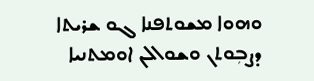ܘܗܘܐ ܡܫܘܬܦܢܐ ܓܘ ܫܪܝܬܐ ܕܨܒܼܘܬܢ ܘܫܘܐܠܢ ܐܘܡܬܢܝܐ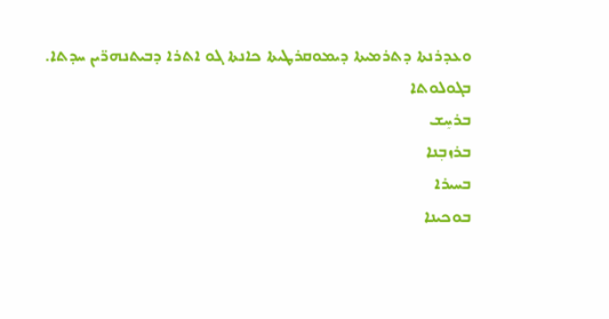ܘܥܕܪܢܬܐ ܕܬܪܡܝܬܐ ܕܝܡܘܩܪܛܝܬܐ ܟܐܢܬܐ ܓܘ ܐܬܪܐ ܕܒܝܬܢܗܪ̈ܝܢ ܚܕܬܐ.
ܒܓܘܠܘܬܐ
ܒܪܚܸܫ
ܒܪܙܒ݂ܢܐ
ܒܚܝܪܐ
ܒܘܟܝܢܐ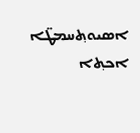ܐܣܝܘܬ݂ܚܡܛ̈ܐ
ܐܟܬ݂ܐ